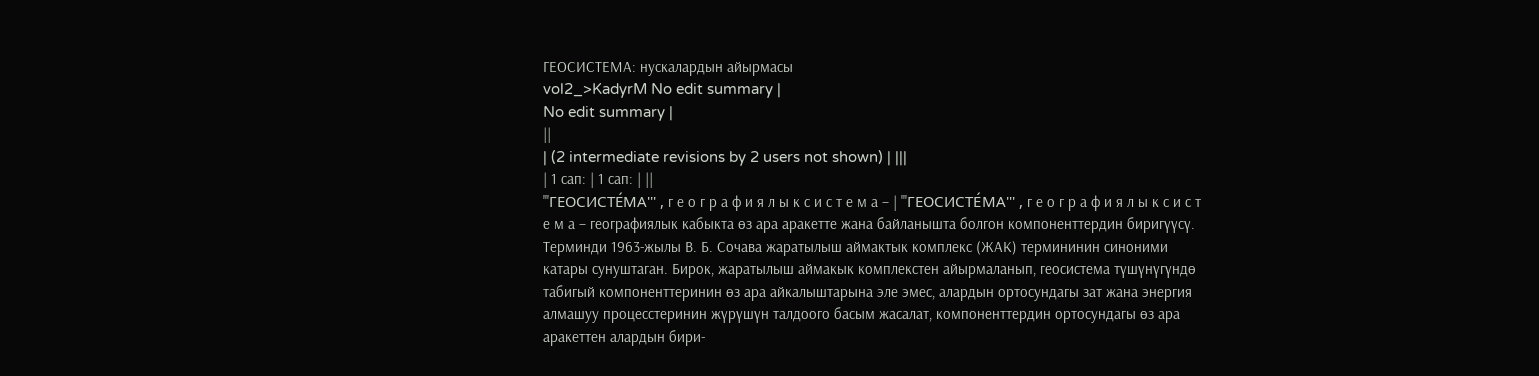ГЕОСИСТЕМА: нускалардын айырмасы
vol2_>KadyrM No edit summary |
No edit summary |
||
| (2 intermediate revisions by 2 users not shown) | |||
| 1 сап: | 1 сап: | ||
'''ГЕОСИСТЕ́МА''' , г е о г р а ф и я л ы к с и с т е м а – | '''ГЕОСИСТЕ́МА''' , г е о г р а ф и я л ы к с и с т е м а – географиялык кабыкта өз ара аракетте жана байланышта болгон компоненттердин биригүүсү. Терминди 1963-жылы В. Б. Сочава жаратылыш аймактык комплекс (ЖАК) термининин синоними катары сунуштаган. Бирок, жаратылыш аймакык комплекстен айырмаланып, геосистема түшүнүгүндө табигый компоненттеринин өз ара айкалыштарына эле эмес, алардын ортосундагы зат жана энергия алмашуу процесстеринин жүрүшүн талдоого басым жасалат, компоненттердин ортосундагы өз ара аракеттен алардын бири-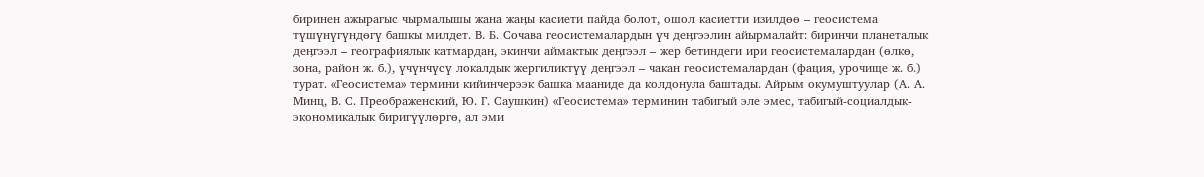биринен ажырагыс чырмалышы жана жаӊы касиети пайда болот, ошол касиетти изилдөө – геосистема түшүнүгүндөгү башкы милдет. В. Б. Сочава геосистемалардын үч деӊгээлин айырмалайт: биринчи планеталык деӊгээл – географиялык катмардан, экинчи аймактык деӊгээл – жер бетиндеги ири геосистемалардан (өлкө, зона, район ж. б.), үчүнчүсү локалдык жергиликтүү деӊгээл – чакан геосистемалардан (фация, урочище ж. б.) турат. «Геосистема» термини кийинчерээк башка мааниде да колдонула баштады. Айрым окумуштуулар (А. А. Минц, В. С. Преображенский, Ю. Г. Саушкин) «Геосистема» терминин табигый эле эмес, табигый-социалдык-экономикалык биригүүлөргө, ал эми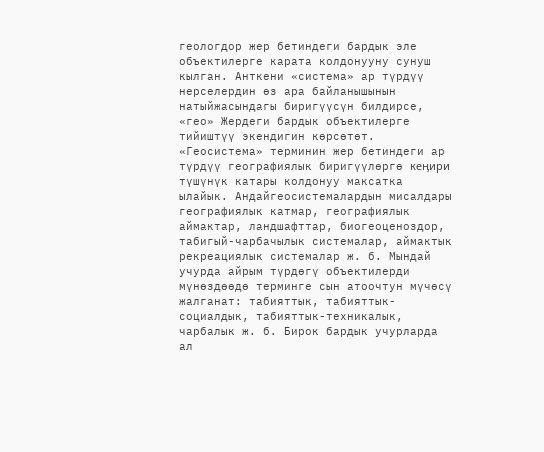геологдор жер бетиндеги бардык эле объектилерге карата колдонууну сунуш кылган. Анткени «система» ар түрдүү нерселердин өз ара байланышынын натыйжасындагы биригүүсүн билдирсе, «гео» Жердеги бардык объектилерге тийиштүү экендигин көрсөтөт. «Геосистема» терминин жер бетиндеги ар түрдүү географиялык биригүүлөргө кеӊири түшүнүк катары колдонуу максатка ылайык. Андайгеосистемалардын мисалдары географиялык катмар, географиялык аймактар, ландшафттар, биогеоценоздор, табигый-чарбачылык системалар, аймактык рекреациялык системалар ж. б. Мындай учурда айрым түрдөгү объектилерди мүнөздөөдө терминге сын атоочтун мүчөсү жалганат: табияттык, табияттык-социалдык, табияттык-техникалык, чарбалык ж. б. Бирок бардык учурларда ал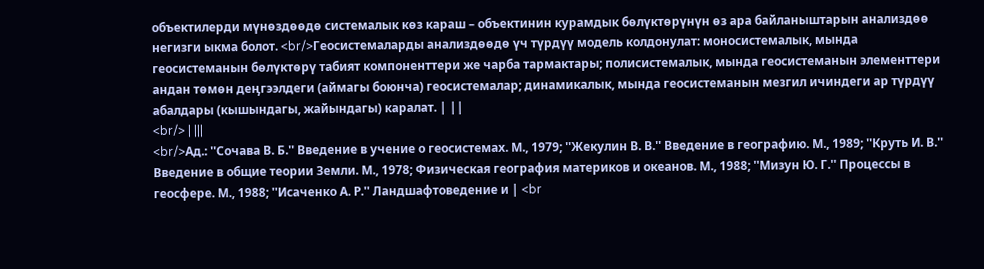объектилерди мүнөздөөдө системалык көз караш – объектинин курамдык бөлүктөрүнүн өз ара байланыштарын анализдөө негизги ыкма болот. <br/>Геосистемаларды анализдөөдө үч түрдүү модель колдонулат: моносистемалык, мында геосистеманын бөлүктөрү табият компоненттери же чарба тармактары; полисистемалык, мында геосистеманын элементтери андан төмөн деӊгээлдеги (аймагы боюнча) геосистемалар; динамикалык, мында геосистеманын мезгил ичиндеги ар түрдүү абалдары (кышындагы, жайындагы) каралат. | ||
<br/> | |||
<br/>Ад.: ''Сочава В. Б.'' Введение в учение о геосистемах. М., 1979; ''Жекулин В. В.'' Введение в географию. М., 1989; ''Круть И. В.'' Введение в общие теории Земли. М., 1978; Физическая география материков и океанов. М., 1988; ''Мизун Ю. Г.'' Процессы в геосфере. М., 1988; ''Исаченко А. Р.'' Ландшафтоведение и | <br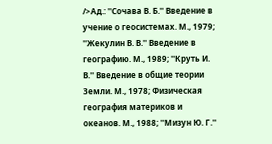/>Ад.: ''Сочава В. Б.'' Введение в учение о геосистемах. М., 1979; ''Жекулин В. В.'' Введение в географию. М., 1989; ''Круть И. В.'' Введение в общие теории Земли. М., 1978; Физическая география материков и океанов. М., 1988; ''Мизун Ю. Г.''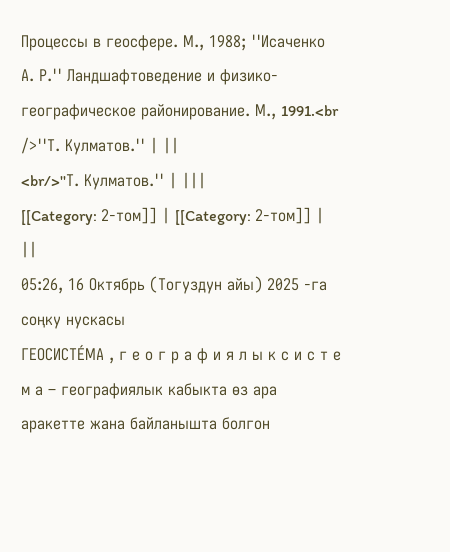Процессы в геосфере. М., 1988; ''Исаченко А. Р.'' Ландшафтоведение и физико-географическое районирование. М., 1991.<br />''Т. Кулматов.'' | ||
<br/>''Т. Кулматов.'' | |||
[[Category: 2-том]] | [[Category: 2-том]] | ||
05:26, 16 Октябрь (Тогуздун айы) 2025 -га соңку нускасы
ГЕОСИСТЕ́МА , г е о г р а ф и я л ы к с и с т е м а – географиялык кабыкта өз ара аракетте жана байланышта болгон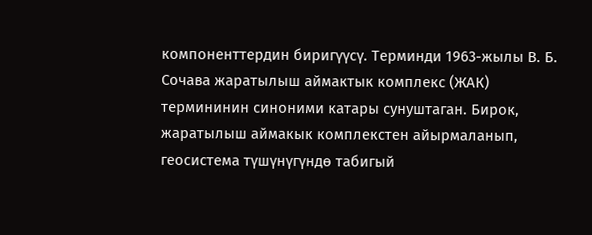компоненттердин биригүүсү. Терминди 1963-жылы В. Б. Сочава жаратылыш аймактык комплекс (ЖАК) термининин синоними катары сунуштаган. Бирок, жаратылыш аймакык комплекстен айырмаланып, геосистема түшүнүгүндө табигый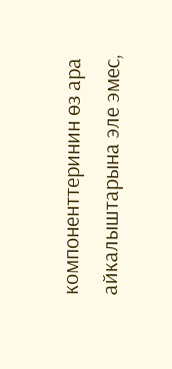компоненттеринин өз ара айкалыштарына эле эмес,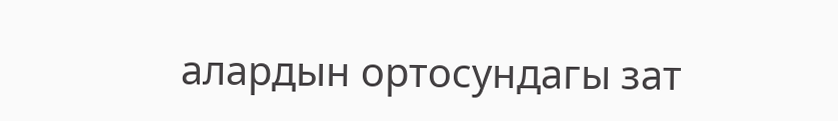алардын ортосундагы зат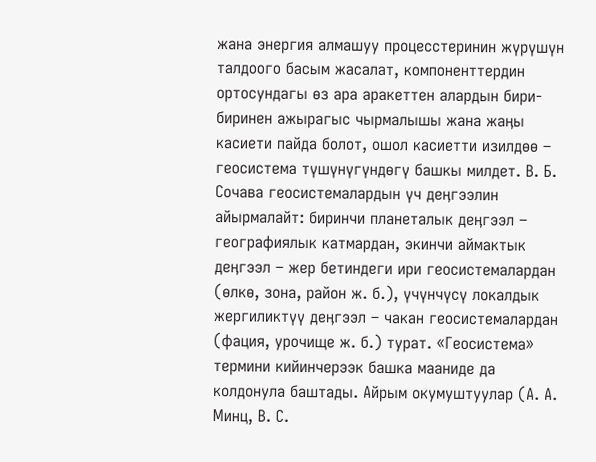жана энергия алмашуу процесстеринин жүрүшүн талдоого басым жасалат, компоненттердин ортосундагы өз ара аракеттен алардын бири-биринен ажырагыс чырмалышы жана жаӊы касиети пайда болот, ошол касиетти изилдөө – геосистема түшүнүгүндөгү башкы милдет. В. Б. Сочава геосистемалардын үч деӊгээлин айырмалайт: биринчи планеталык деӊгээл – географиялык катмардан, экинчи аймактык деӊгээл – жер бетиндеги ири геосистемалардан (өлкө, зона, район ж. б.), үчүнчүсү локалдык жергиликтүү деӊгээл – чакан геосистемалардан (фация, урочище ж. б.) турат. «Геосистема» термини кийинчерээк башка мааниде да колдонула баштады. Айрым окумуштуулар (А. А. Минц, В. С.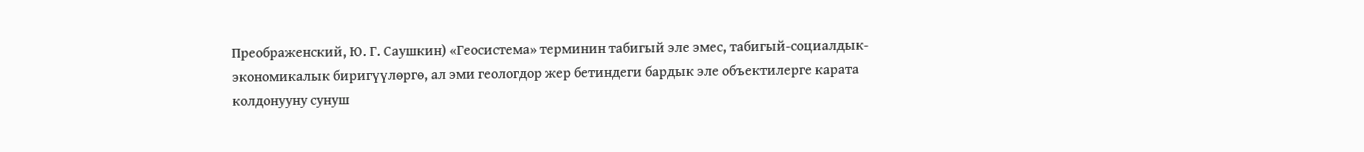Преображенский, Ю. Г. Саушкин) «Геосистема» терминин табигый эле эмес, табигый-социалдык-экономикалык биригүүлөргө, ал эми геологдор жер бетиндеги бардык эле объектилерге карата колдонууну сунуш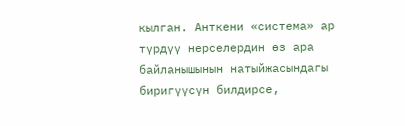кылган. Анткени «система» ар түрдүү нерселердин өз ара байланышынын натыйжасындагы биригүүсүн билдирсе,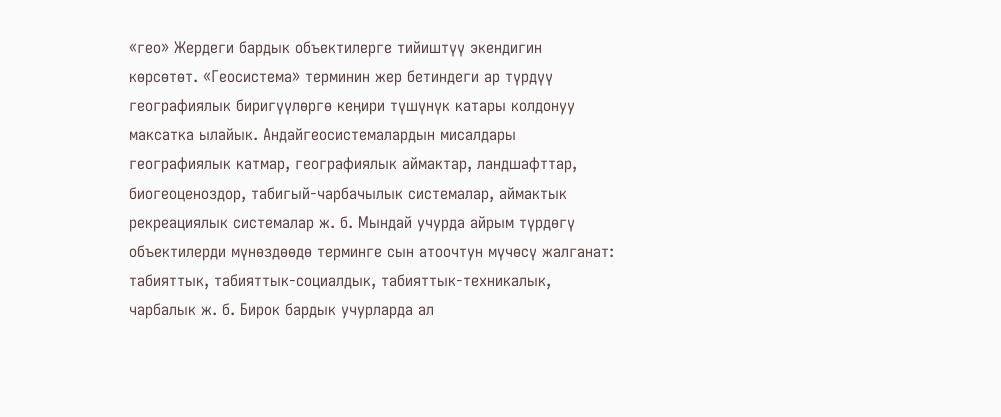«гео» Жердеги бардык объектилерге тийиштүү экендигин көрсөтөт. «Геосистема» терминин жер бетиндеги ар түрдүү географиялык биригүүлөргө кеӊири түшүнүк катары колдонуу максатка ылайык. Андайгеосистемалардын мисалдары географиялык катмар, географиялык аймактар, ландшафттар, биогеоценоздор, табигый-чарбачылык системалар, аймактык рекреациялык системалар ж. б. Мындай учурда айрым түрдөгү объектилерди мүнөздөөдө терминге сын атоочтун мүчөсү жалганат: табияттык, табияттык-социалдык, табияттык-техникалык, чарбалык ж. б. Бирок бардык учурларда ал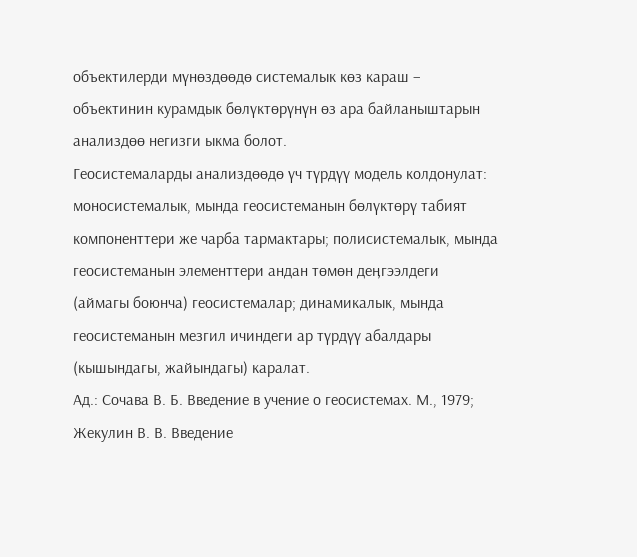объектилерди мүнөздөөдө системалык көз караш – объектинин курамдык бөлүктөрүнүн өз ара байланыштарын анализдөө негизги ыкма болот.
Геосистемаларды анализдөөдө үч түрдүү модель колдонулат: моносистемалык, мында геосистеманын бөлүктөрү табият компоненттери же чарба тармактары; полисистемалык, мында геосистеманын элементтери андан төмөн деӊгээлдеги (аймагы боюнча) геосистемалар; динамикалык, мында геосистеманын мезгил ичиндеги ар түрдүү абалдары (кышындагы, жайындагы) каралат.
Ад.: Сочава В. Б. Введение в учение о геосистемах. М., 1979; Жекулин В. В. Введение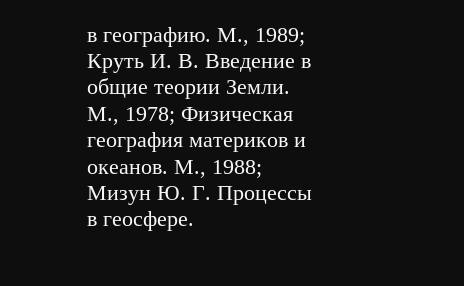в географию. М., 1989; Круть И. В. Введение в общие теории Земли. М., 1978; Физическая география материков и океанов. М., 1988; Мизун Ю. Г. Процессы в геосфере.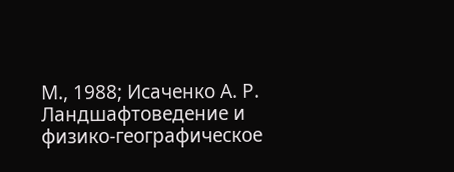М., 1988; Исаченко А. Р. Ландшафтоведение и физико-географическое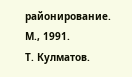районирование. М., 1991.
Т. Кулматов.